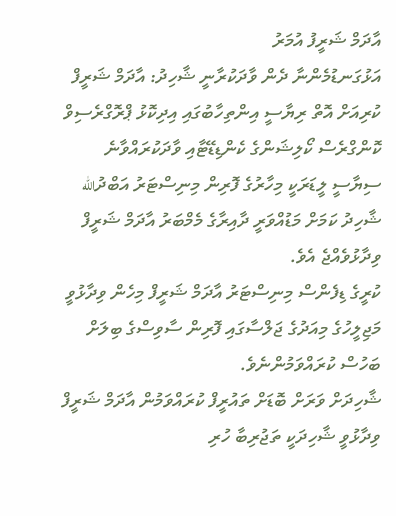އާދަމް ޝަރީފު އުމަރު
އަޅުގަނޑުމެންނާ ދެން ވާދަކުރާނީ ޝާހިދު: އާދަމް ޝަރީފް
ކުރިއަށް އޮތް ރިޔާސީ އިންތިހާބުގައި އިދިކޮޅު ޕްރޮގްރެސިވް ކޮންގްރެސް ކޯލިޝަންގެ ކެންޑިޑޭޓާއި ވާދަކުރައްވާނެ ސިޔާސީ ލީޑަރަކީ މިހާރުގެ ފޮރިން މިނިސްޓަރު އަބްދުالله ޝާހިދު ކަމަށް މަޑުއްވަރީ ދާއިރާގެ މެމްބަރު އާދަމް ޝަރީފް ވިދާޅުވެއްޖެ އެވެ.
ކުރީގެ ޑިފެންސް މިނިސްޓަރު އާދަމް ޝަރީފް މިހެން ވިދާޅުވީ މަޖިލީހުގެ މިއަދުގެ ޖަލްސާގައި ފޮރިން ސާވިސްގެ ބިލަށް ބަހުސް ކުރައްވަމުންނެވެ.
ޝާހިދަށް ވަރަށް ބޮޑަށް ތައުރީފް ކުރައްވަމުން އާދަމް ޝަރީފް ވިދާޅުވީ ޝާހިދަކީ ތަޖުރިބާ ހުރި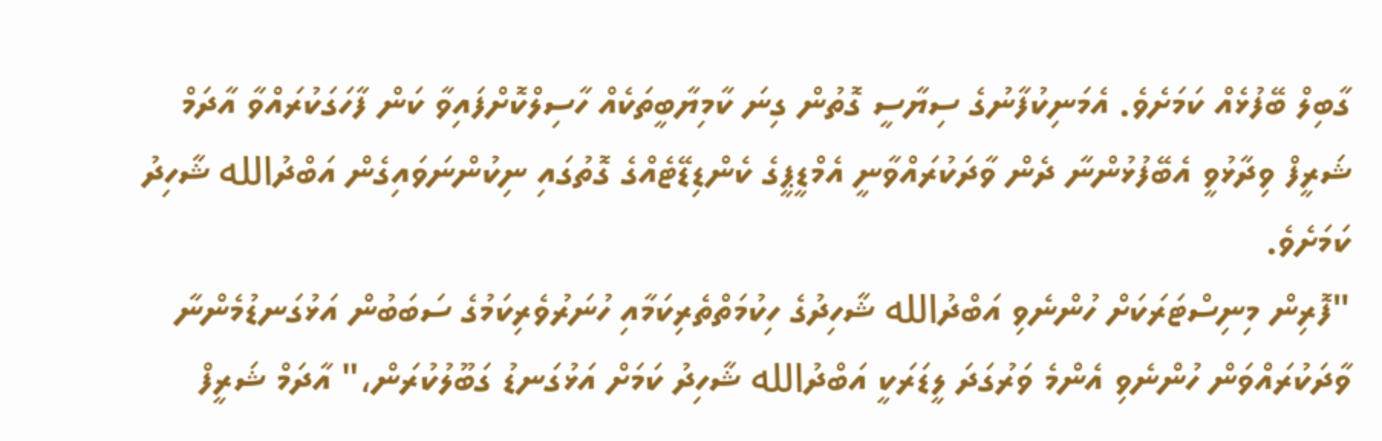ގާބިލް ބޭފުޅެއް ކަމަށެވެ. އެމަނިކުފާނުގެ ސިޔާސީ ގޮތުން ގިނަ ކާމިޔާބީތަކެއް ހާސިލްކޮށްފައިވާ ކަން ފާހަގަކުރައްވާ އާދަމް ޝަރީފް ވިދާޅުވީ އެބޭފުޅުންނާ ދެން ވާދަކުރައްވާނީ އެމްޑީޕީގެ ކެންޑިޑޭޓެއްގެ ގޮތުގައި ނިކުންނަވައިގެން އަބްދުالله ޝާހިދު ކަމަށެވެ.
"ފޮރިން މިނިސްޓަރަކަށް ހުންނެވި އަބްދުالله ޝާހިދުގެ ހިކުމަތްތެރިކަމާއި ހުނަރުވެރިކަމުގެ ސަބަބުން އަޅުގަނޑުމެންނާ ވާދަކުރައްވަން ހުންނެވި އެންމެ ވަރުގަދަ ލީޑަރަކީ އަބްދުالله ޝާހިދު ކަމަށް އަޅުގަނޑު ގަބޫލުކުރަން،" އާދަމް ޝަރީފް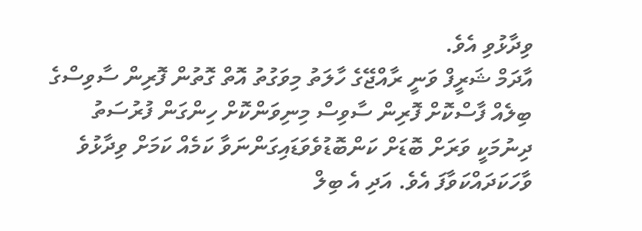ވިދާޅުވި އެވެ.
އާދަމް ޝަރީފް ވަނީ ރާއްޖޭގެ ހާލަތު މިވަގުތު އޮތް ގޮތުން ފޮރިން ސާވިސްގެ ބިލެއް ފާސްކޮށް ފޮރިން ސާވިސް މިނިވަންކޮށް ހިންގަން ފުރުސަތު ދިނުމަކީ ވަރަށް ބޮޑަށް ކަންބޮޑުވެވަޑައިގަންނަވާ ކަމެއް ކަމަށް ވިދާޅުވެ ވާހަކަދައްކަވާފަ އެވެ. އަދި އެ ބިލް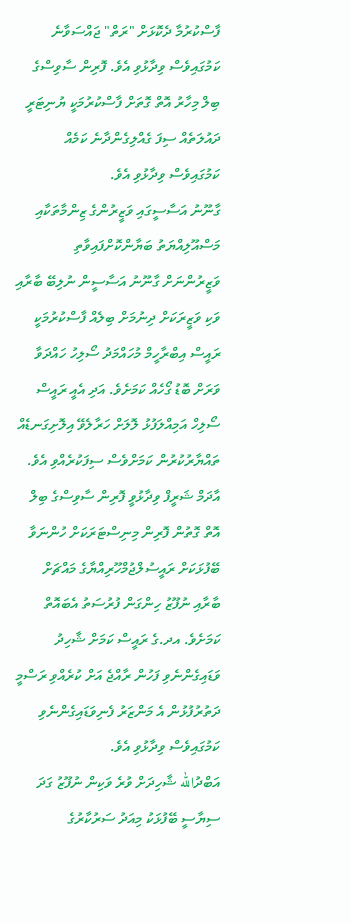ފާސްކުރުމާ ދެކޮޅަށް "ރަތް" ޖައްސަވާނެ ކަމުގައިވެސް ވިދާޅުވި އެވެ. ފޮރިން ސާވިސްގެ ބިލް މިހާރު އޮތް ގޮތަށް ފާސްކުރުމަކީ ޔުނިޓަރީ ދައުލަތެއް ސިފަ ގެއްލިގެންދާނެ ކަމެއް ކަމުގައިވެސް ވިދާޅުވި އެވެ.
ގާނޫނު އަސާސީގައި ވަޒީރުންގެ ޒިންމާތަކާއި މަސްއޫލިއްޔަތު ބަޔާންކޮށްފައިވާތި ވަޒީރުންނަށް ގާނޫނު އަސާސީން ނުލިބޭ ބާރާއި ވަކި ވަޒީރަކަށް ދިނުމަށް ބިލެއް ފާސްކުރުމަކީ ރައީސް އިބްރާހީމް މުހައްމަދު ސޯލިހު ހައްދަވާ ވަރަށް ބޮޑު ގޯހެއް ކަމަށެވެ. އަދި އެއީ ރައީސް ސޯލިހް އަމިއްލަފުޅު ލޮލަށް ހަރާލެވޭ އިލޮށިގަނޑެއް ތައްޔާރުކުރުން ކަމަށްވެސް ސިފަކުރެއްވި އެވެ.
އާދަމް ޝަރީފް ވިދާޅުވީ ފޮރިން ސާވިސްގެ ބިލް އޮތް ގޮތުން ފޮރިން މިނިސްޓަރަކަށް ހުންނަވާ ބޭފުޅަކަށް ރައީސުލްޖުމްހޫރިއްޔާގެ މައްޗަށް ބާރާއި ނުފޫޒު ހިންގަން ފުރުސަތު އެބައޮތް ކަމަށެވެ. އދ.ގެ ރައީސް ކަމަށް ޝާހިދު ވަޑައިގެންނެވި ފަހުން ރާއްޖެ އަށް ކުރެއްވި ރަސްމީ ދަތުރުފުޅުން އެ މަންޒަރު ފެނިވަޑައިގެންނެވި ކަމުގައިވެސް ވިދާޅުވި އެވެ.
އަބްދުالله ޝާހިދަށް ވުރެ ވަކިން ނުފޫޒު ގަދަ ސިޔާސީ ބޭފުޅަކު މިއަދު ސަރުކާރުގެ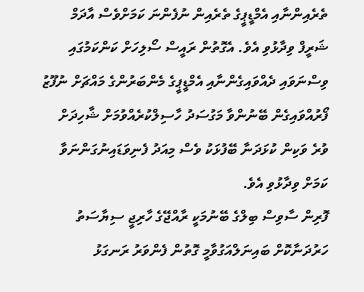ތެރެއިންނާއި އެމްޑީޕީގެ ތެރެއިން ނުފެންނަ ކަމަށްވެސް އާދަމް ޝަރީފް ވިދާޅުވި އެވެ. އެގޮތުން ރައީސް ސޯލިހަށް ކަންކަމުގައި ވިސްނަވައި ދެއްވައިގެންނާއި އެމްޑީޕީގެ މެންބަރުންގެ މައްޗަށް ނުފޫޒު ފޯރުއްވައިގެން ބޭނުންވާ މަގުސަދު ހާސިލްކުރެއްވުމަށް ޝާހިދަށް ވުރެ ވަކިން ކުޅަދަނާ ބޭފުޅަކު ވެސް މިއަދު ފެނިވަޑައިނުގަންނަވާ ކަމަށް ވިދާޅުވި އެވެ.
ފޮރިން ސާވިސް ބިލްގެ ބޭނުމަކީ ރާއްޖޭގެ ހާރިޖީ ސިޔާސަތު ހަރުދަނާކޮށް ބައިނަލްއަގުވާމީ ގޮތުން ފެންވަރު ރަނގަޅު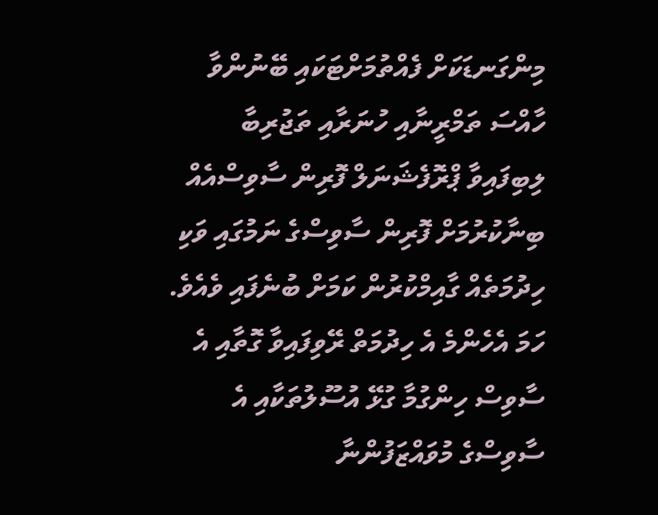މިންގަނޑަކަށް ފެއްތުމަށްޓަކައި ބޭނުންވާ ހާއްސަ ތަމްރީނާއި ހުނަރާއި ތަޖުރިބާ ލިބިފައިވާ ޕްރޮފެޝަނަލް ފޮރިން ސާވިސްއެއް ބިނާކުރުމަށް ފޮރިން ސާވިސްގެ ނަމުގައި ވަކި ހިދުމަތެއް ގާއިމްކުރުން ކަމަށް ބުނެފައި ވެއެވެ. ހަމަ އެހެންމެ އެ ހިދުމަތް ރޭވިފައިވާ ގޮތާއި އެ ސާވިސް ހިންގުމާ ގުޅޭ އުސޫލުތަކާއި އެ ސާވިސްގެ މުވައްޒަފުންނާ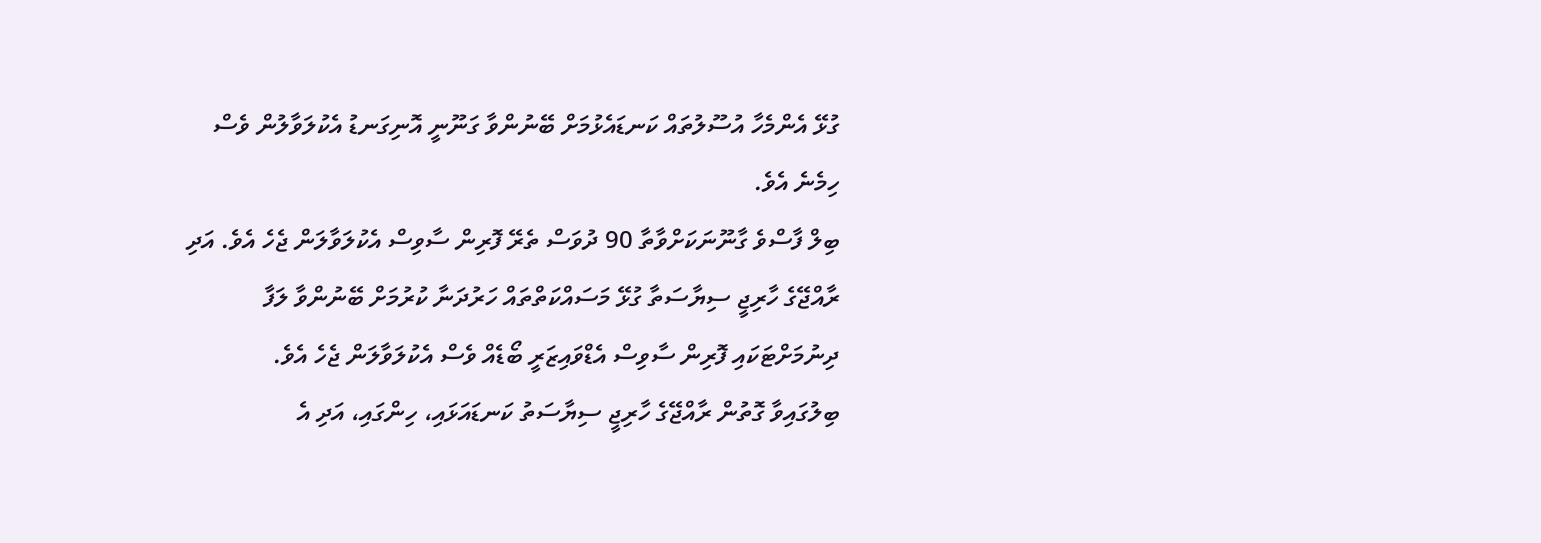ގުޅޭ އެންމެހާ އުސޫލުތައް ކަނޑައެޅުމަށް ބޭނުންވާ ގަނޫނީ އޮނިގަނޑު އެކުލަވާލުން ވެސް ހިމެނެ އެވެ.
ބިލް ފާސްވެ ގާނޫނަކަށްވާތާ 90 ދުވަސް ތެރޭ ފޮރިން ސާވިސް އެކުލަވާލަން ޖެހެ އެވެ. އަދި ރާއްޖޭގެ ހާރިޖީ ސިޔާސަތާ ގުޅޭ މަސައްކަތްތައް ހަރުދަނާ ކުރުމަށް ބޭނުންވާ ލަފާ ދިނުމަށްޓަކައި ފޮރިން ސާވިސް އެޑްވައިޒަރީ ބޯޑެއް ވެސް އެކުލަވާލަން ޖެހެ އެވެ.
ބިލުގައިވާ ގޮތުން ރާއްޖޭގެ ހާރިޖީ ސިޔާސަތު ކަނޑައަޅައި، ހިންގައި، އަދި އެ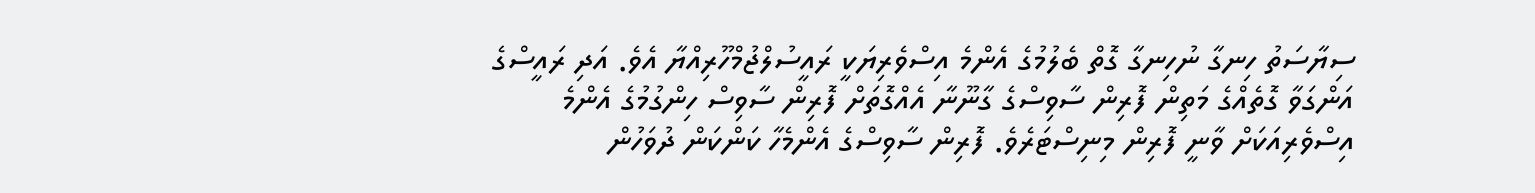ސިޔާސަތު ހިނގާ ނުހިނގާ ގޮތް ބެލުމުގެ އެންމެ އިސްވެރިޔަކީ ރައީސުލްޖުމްހޫރިއްޔާ އެވެ. އަދި ރައީސްގެ އަންގަވާ ގޮތެއްގެ މަތިން ފޮރިން ސާވިސްގެ ގާނޫނާ އެއްގޮތަށް ފޮރިން ސާވިސް ހިންގުމުގެ އެންމެ އިސްވެރިއަކަށް ވާނީ ފޮރިން މިނިސްޓަރެވެ. ފޮރިން ސާވިސްގެ އެންމެހާ ކަންކަން ދުވަހުން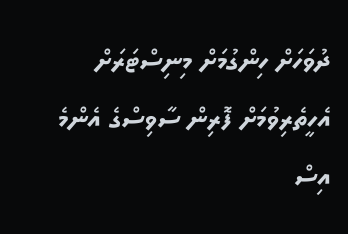ދުވަހަށް ހިންގުމަށް މިނިސްޓަރަށް އެހީތެރިވުމަށް ފޮރިން ސާވިސްގެ އެންމެ އިސް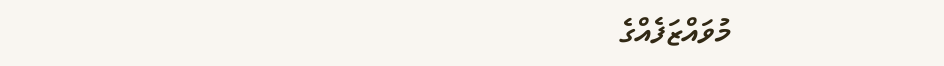މުވައްޒަފެއްގެ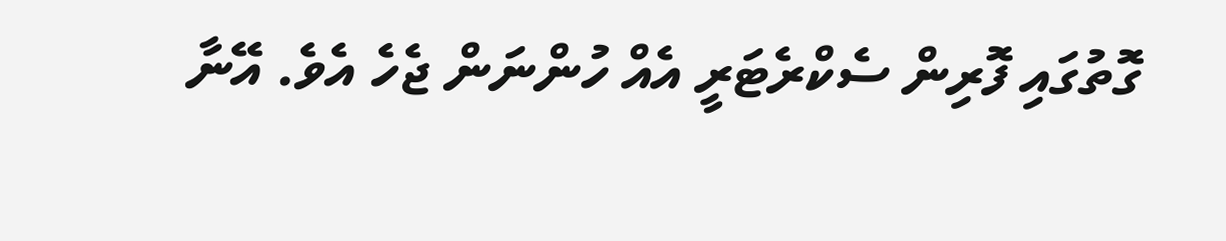ގޮތުގައި ފޮރިން ސެކްރެޓަރީ އެއް ހުންނަން ޖެހެ އެވެ. އޭނާ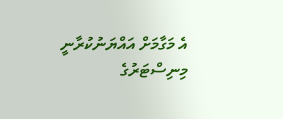އެ މަގާމަށް އައްޔަނުކުރާނީ މިނިސްޓަރުގެ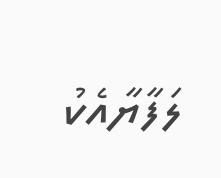ލަފާޔާއެކު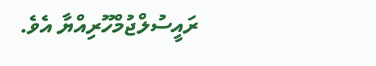ރައީސުލްޖުމްހޫރިއްޔާ އެވެ.